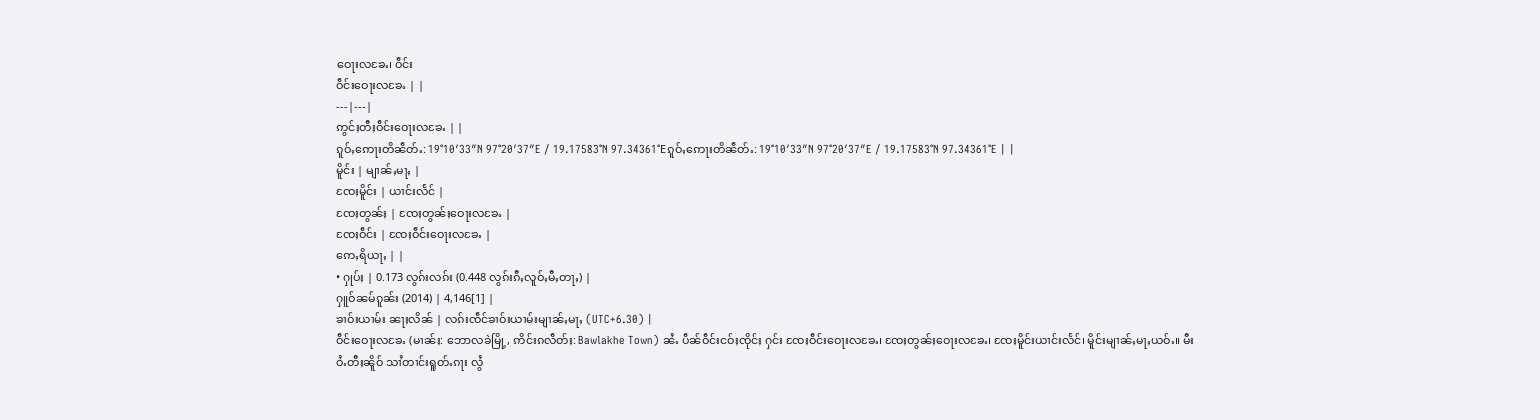ဝေႃးလၶႄႉ၊ ဝဵင်း
ဝဵင်းဝေႃးလၶႄႉ | |
---|---|
ဢွင်ႈတီႈဝဵင်းဝေႃးလၶႄႉ | |
ၵူဝ်ႇဢေႃးတိၼဵတ်ႉ: 19°10′33″N 97°20′37″E / 19.17583°N 97.34361°Eၵူဝ်ႇဢေႃးတိၼဵတ်ႉ: 19°10′33″N 97°20′37″E / 19.17583°N 97.34361°E | |
မိူင်း | မျၢၼ်ႇမႃႇ |
ၸႄႈမိူင်း | ယၢင်းလႅင် |
ၸႄႈတွၼ်ႈ | ၸႄႈတွၼ်ႈဝေႃးလၶႄႉ |
ၸႄႈဝဵင်း | ၸႄႈဝဵင်းဝေႃးလၶႄႉ |
ဢေႇရိယႃႇ | |
• ႁုပ်ႈ | 0.173 လွၵ်းလၵ်း (0.448 လွၵ်းၵီႇလူဝ်ႇမီႇတႃႇ) |
ႁူဝ်ၼမ်ၵူၼ်း (2014) | 4,146[1] |
ၶၢဝ်းယၢမ်း ၼႃႈလိၼ် | လၵ်းၸဵင်ၶၢဝ်းယၢမ်းမျၢၼ်ႇမႃႇ (UTC+6.30) |
ဝဵင်းဝေႃးလၶႄႉ (မၢၼ်ႈ: ဘောလခဲမြို့, ဢိင်းၵလဵတ်ႈ: Bawlakhe Town) ၼႆႉ ပဵၼ်ဝဵင်းငဝ်ႈၸိုင်ႈ ႁင်း ၸႄႈဝဵင်းဝေႃးလၶႄႉ၊ ၸႄႈတွၼ်ႈဝေႃးလၶႄႉ၊ ၸႄႈမိူင်းယၢင်းလႅင်၊ မိူင်းမျၢၼ်ႇမႃႇယဝ်ႉ။ မီးဝႆႉတီႈၼိူဝ် သၢႆတၢင်းရူတ်ႉၵႃး လွႆ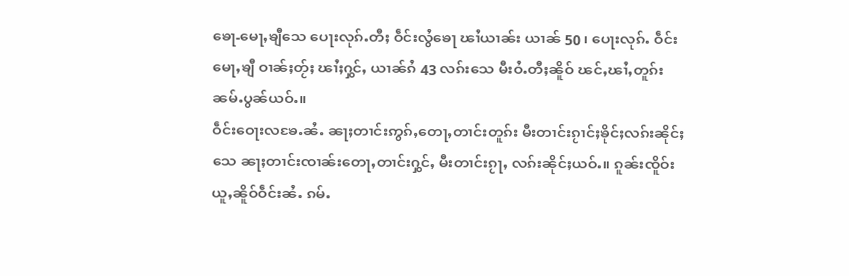ၶေႃ-မေႃႇၶျီသေ ပေႃးလုၵ်ႉတီႈ ဝဵင်းလွႆၶေႃ ၽၢႆယၢၼ်း ယၢၼ် 50၊ ပေႃးလုၵ်ႉ ဝဵင်းမေႃႇၶျီ ဝၢၼ်ႈတႂ်ႈ ၽၢႆႈႁွင်ႇ ယၢၼ်ၵႆ 43 လၵ်းသေ မီးဝႆႉတီႈၼိူဝ် ၽင်ႇၽၢႆႇတူၵ်း ၼမ်ႉပွၼ်ယဝ်ႉ။
ဝဵင်းဝေႃးလၶႄႉၼႆႉ ၼႃႈတၢင်းဢွၵ်ႇတေႃႇတၢင်းတူၵ်း မီးတၢင်းၵႂၢင်ႈၶိုင်ႈလၵ်းၼိုင်ႈသေ ၼႃႈတၢင်းၸၢၼ်းတေႃႇတၢင်းႁွင်ႇ မီးတၢင်းၵႂႃႇ လၵ်းၼိုင်ႈယဝ်ႉ။ ၵူၼ်းၸိူဝ်းယူႇၼိူဝ်ဝဵင်းၼႆႉ ၵမ်ႉ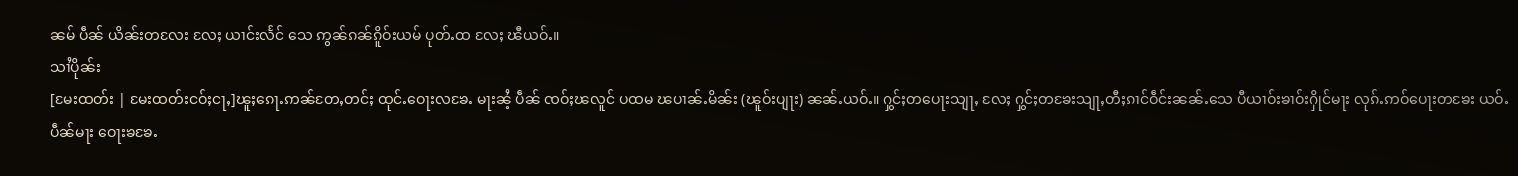ၼမ် ပဵၼ် ယိၼ်းတလႄး လႄႈ ယၢင်းလႅင် သေ ဢွၼ်ၵၼ်ၵိူဝ်းယမ် ပုတ်ႉထ လႄႈ ၽီယဝ်ႉ။
သၢႆပိုၼ်း
[မႄးထတ်း | မႄးထတ်းငဝ်ႈငႃႇ]ၽူႈၵေႃႉဢၼ်တႄႇတင်ႈ ထုင်ႉဝေႃးလၶႄႉ မႃးၼႆ့ ပဵၼ် ၸဝ်ႈၽလူင် ပထမ ၽပၢၼ်ႉမိၼ်း (ၽူဝ်းပျႃး) ၼၼ်ႉယဝ်ႉ။ ႁွင်ႈတပေႃးသျႃႇ လႄႈ ႁွင်ႈတၶႄးသျႃႇတီႈၵၢင်ဝဵင်းၼၼ်ႉသေ ပီယၢဝ်းၶၢဝ်းႁိုင်မႃး လုၵ်ႉဢဝ်ပေႃးတၶႄး ယဝ်ႉ ပဵၼ်မႃး ဝေႃးၶၶႄႉ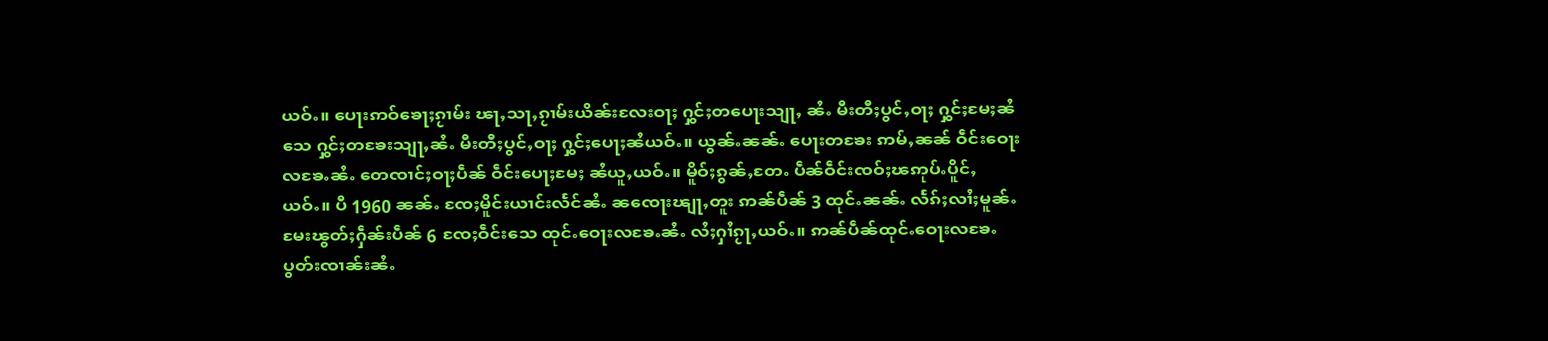ယဝ်ႉ။ ပေႃးဢဝ်ၶေႃႈၵႂၢမ်း ၽႃႇသႃႇၵႂၢမ်းယိၼ်းလႄးဝႃႈ ႁွင်ႈတပေႃးသျႃႇ ၼႆႉ မီးတီႈပွင်ႇဝႃႈ ႁွင်ႈမႄႈၼႆသေ ႁွင်ႈတၶႄးသျႃႇၼႆႉ မီးတီႈပွင်ႇဝႃႈ ႁွင်ႈပေႃႈၼႆယဝ်ႉ။ ယွၼ်ႉၼၼ်ႉ ပေႃးတၶႄး ဢမ်ႇၼၼ် ဝဵင်းဝေႃးလၶႄႉၼႆႉ တေၸၢင်ႈဝႃႈပဵၼ် ဝဵင်းပေႃႈမႄႈ ၼႆယူႇယဝ်ႉ။ မိူဝ်ႈၵွၼ်ႇတႄႉ ပဵၼ်ဝဵင်းၸဝ်ႈၽဢုပ်ႉပိူင်ႇယဝ်ႉ။ ပီ 1960 ၼၼ်ႉ ၸႄႈမိူင်းယၢင်းလႅင်ၼႆႉ ၼၸေႃးၽျႃႇတူး ဢၼ်ပဵၼ် 3 ထုင်ႉၼၼ်ႉ လႅၵ်ႈလၢႆႈမူၼ်ႉမႄးၽွတ်ႈႁဵၼ်းပဵၼ် 6 ၸႄႈဝဵင်းသေ ထုင်ႉဝေႃးလၶႄႉၼႆႉ လႆႈႁၢႆၵႂႃႇယဝ်ႉ။ ဢၼ်ပဵၼ်ထုင်ႉဝေႃးလၶႄႉပွတ်းၸၢၼ်းၼႆႉ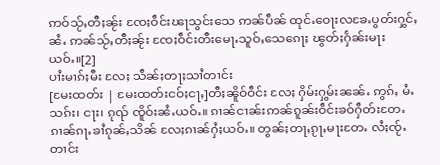ဢဝ်သႂ်ႇတီႈၼႂ်း ၸႄႈဝဵင်းၽႃသွင်းသေ ဢၼ်ပဵၼ် ထုင်ႉဝေႃးလၶႄႉပွတ်းႁွင်ႇၼႆႉ ဢၼ်သႂ်ႇတီႈၼႂ်း ၸႄႈဝဵင်းတီးမေႃႉသူဝ်ႇသေၵေႃႈ ၽွတ်ႈႁႅၼ်းမႃးယဝ်ႉ။[2]
ပၢႆးမၢၵ်ႈမီး လႄႈ သဵၼ်ႈတႃႈသၢႆတၢင်း
[မႄးထတ်း | မႄးထတ်းငဝ်ႈငႃႇ]တီႈၼိူဝ်ဝဵင်း လႄႈ ႁိမ်းႁွမ်းၼၼ်ႉ ဢွၵ်ႇ မႆႉသၵ်း၊ ငႃး၊ ၵုၺ် ၸိူဝ်းၼႆႉယဝ်ႉ။ ၵၢၼ်ငၢၼ်းဢၼ်ၵူၼ်းဝဵင်းၶဝ်ႁဵတ်းတႄႉ ၵၢၼ်ၵႃႉၶၢႆၵုၼ်ႇသိၼ် လႄႈၵၢၼ်ႁႆႈယဝ်ႉ။ တွၼ်ႈတႃႇၵႂႃႇမႃးတႄႉ လႆႈၸႂ်ႉတၢင်း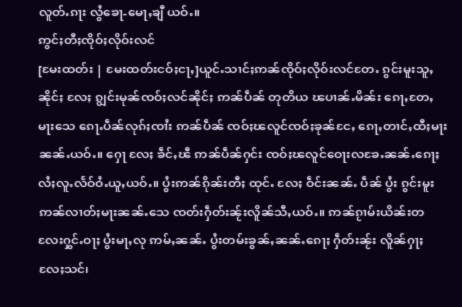လူတ်ႉၵႃး လွႆၶေႃ-မေႃႇၶျီ ယဝ်ႉ။
ဢွင်ႈတီႈၸိုဝ်ႈလိုဝ်းလင်
[မႄးထတ်း | မႄးထတ်းငဝ်ႈငႃႇ]ယူင်ႉသၢင်ႈဢၼ်ၸိုဝ်ႈလိုဝ်းလင်တႄႉ ၵွင်းမူးသူႇၼိုင်ႈ လႄႈ ၵျွင်းမုၼ်ၸဝ်ႈလင်ၼိုင်ႈ ဢၼ်ပဵၼ် တုတိယ ၽပၢၼ်ႉမိၼ်း ၵေႃႇတႄႇမႃးသေ ၵေႃႉပဵၼ်လုၵ်ႈၸၢႆး ဢၼ်ပဵၼ် ၸဝ်ႈၽလူင်ၸဝ်ႈၶုၼ်ငႄႇ ၵေႃႇတၢင်ႇထီႈမႃးၼၼ်ႉယဝ်ႉ။ ႁေႃ လႄႈ ၶဵင်ႇၽီ ဢၼ်ပဵၼ်ႁင်း ၸဝ်ႈၽလူင်ဝေႃးလၶႄႉၼၼ်ႉၵေႃႈ လႆႈလူႉလႅဝ်ဝႆႉယူႇယဝ်ႉ။ ပွႆးဢၼ်ၵိုၼ်းတီႈ ထုင်ႉ လႄႈ ဝဵင်းၼၼ်ႉ ပဵၼ် ပွႆး ၵွင်းမူး ဢၼ်လၢတ်ႈမႃးၼၼ်ႉသေ ၸတ်းႁဵတ်းၼႂ်းလိူၼ်သီႇယဝ်ႉ။ ဢၼ်ၵႂၢမ်းယိၼ်းတလႄးႁွင်ႉဝႃႈ ပွႆးမႃႇလု ဢမ်ႇၼၼ်ႉ ပွႆးတမ်းၶွၼ်ႇၼၼ်ႉၵေႃႈ ႁဵတ်းၼႂ်း လိူၼ်ႁႃႈ လႄႈသင်၊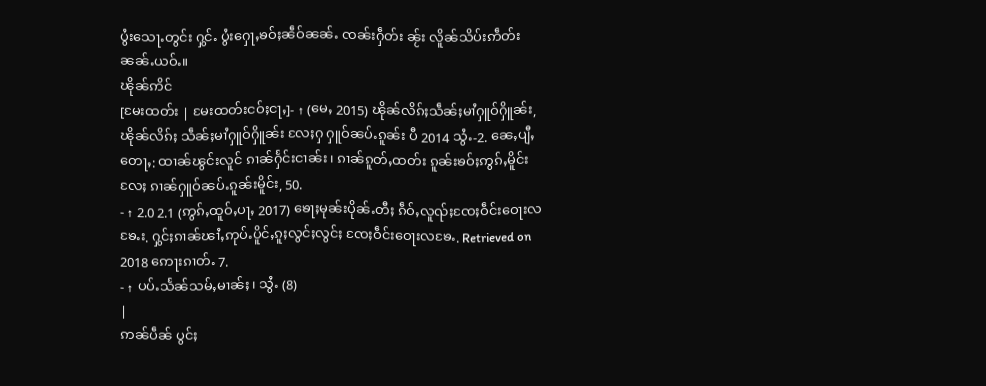ပွႆးသေႃႉတွင်း ႁွင်ႉ ပွႆးႁေႃႇၶဝ်ႈၼဵဝ်ၼၼ်ႉ ၸၼ်းႁဵတ်း ၼႂ်း လိူၼ်သိပ်းဢဵတ်း ၼၼ်ႉယဝ်ႉ။
ၽိုၼ်ဢိင်
[မႄးထတ်း | မႄးထတ်းငဝ်ႈငႃႇ]- ↑ (မေႇ 2015) ၽိုၼ်လိၵ်ႈသဵၼ်ႈမၢႆႁူဝ်ႁိူၼ်း, ၽိုၼ်လိၵ်ႈ သဵၼ်ႈမၢႆႁူဝ်ႁိူၼ်း လႄႈႁ ႁူဝ်ၼပ်ႉၵူၼ်း ပီ 2014 သွႆႉ-2. ၼေႇပျီႇတေႃႇ: ထၢၼ်ၽွင်းလူင် ၵၢၼ်ႁႅင်းငၢၼ်း၊ ၵၢၼ်ၵူတ်ႇထတ်း ၵူၼ်းၶဝ်ႈဢွၵ်ႇမိူင်း လႄႈ ၵၢၼ်ႁူဝ်ၼပ်ႉၵူၼ်းမိူင်း, 50.
- ↑ 2.0 2.1 (ဢွၵ်ႇထူဝ်ႇပႃႇ 2017) ၶေႃႈမုၼ်းပိုၼ်ႉတီႈ ၵဵဝ်ႇလူၺ်ႈၸႄႈဝဵင်းဝေႃးလၶႄႉး. ႁွင်ႈၵၢၼ်ၽၢႆႇဢုပ်ႉပိူင်ႇၵူႈလွင်ႈလွင်ႈ ၸႄႈဝဵင်းဝေႃးလၶႄႉ. Retrieved on 2018 ဢေႃးၵၢတ်ႉ 7.
- ↑ ပပ်ႉသႅၼ်သမ်ႇမၢၼ်ႈ၊ သွႆႉ (8)
|
ဢၼ်ပဵၼ် ပွင်ႈ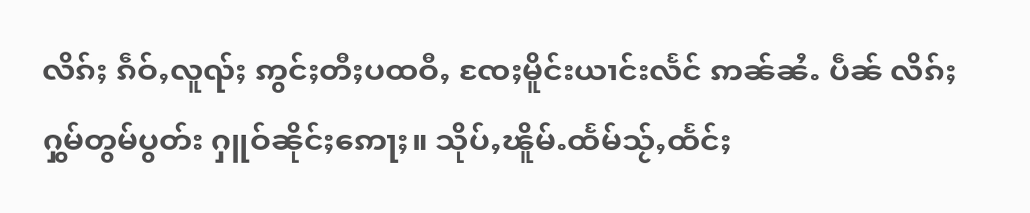လိၵ်ႈ ၵဵဝ်ႇလူၺ်ႈ ဢွင်ႈတီႈပထဝီႇ ၸႄႈမိူင်းယၢင်းလႅင် ဢၼ်ၼႆႉ ပဵၼ် လိၵ်ႈႁွမ်တွမ်ပွတ်း ႁူဝ်ၼိုင်ႈဢေႃႈ။ သိုပ်ႇၽိူမ်ႉထႅမ်သႂ်ႇထႅင်ႈ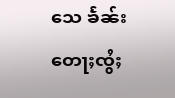သေ ၶႅၼ်းတေႃႈၸွႆႈ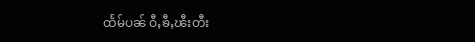ထႅမ်ပၼ် ဝီႇၶီႇၽီးတီး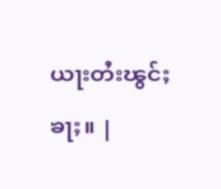ယႃးတႆးၽွင်ႈၶႃႈ။ |